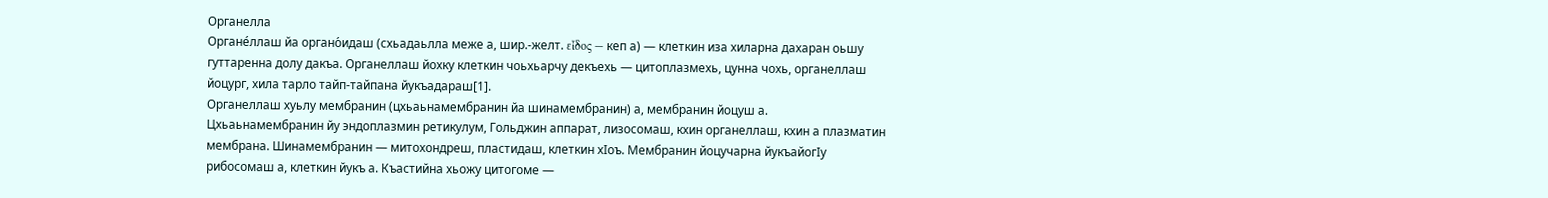Органелла
Органе́ллаш йа органо́идаш (схьадаьлла меже а, шир.-желт. εἶδος — кеп а) — клеткин иза хиларна дахаран оьшу гуттаренна долу дакъа. Органеллаш йохку клеткин чоьхьарчу декъехь — цитоплазмехь, цунна чохь, органеллаш йоцург, хила тарло тайп-тайпана йукъадараш[1].
Органеллаш хуьлу мембранин (цхьаьнамембранин йа шинамембранин) а, мембранин йоцуш а. Цхьаьнамембранин йу эндоплазмин ретикулум, Гольджин аппарат, лизосомаш, кхин органеллаш, кхин а плазматин мембрана. Шинамембранин — митохондреш, пластидаш, клеткин хӀоъ. Мембранин йоцучарна йукъайогӀу рибосомаш а, клеткин йукъ а. Къастийна хьожу цитогоме —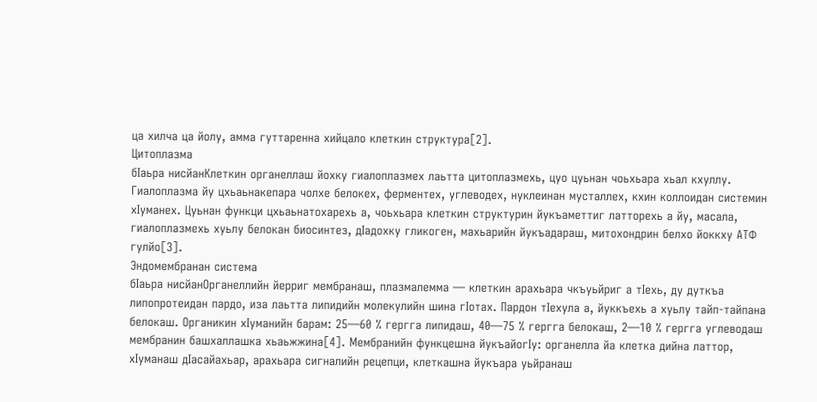ца хилча ца йолу, амма гуттаренна хийцало клеткин структура[2].
Цитоплазма
бӀаьра нисйанКлеткин органеллаш йохку гиалоплазмех лаьтта цитоплазмехь, цуо цуьнан чоьхьара хьал кхуллу. Гиалоплазма йу цхьаьнакепара чолхе белокех, ферментех, углеводех, нуклеинан мусталлех, кхин коллоидан системин хӀуманех. Цуьнан функци цхьаьнатохарехь а, чоьхьара клеткин структурин йукъаметтиг латторехь а йу, масала, гиалоплазмехь хуьлу белокан биосинтез, дӀадохку гликоген, махьарийн йукъадараш, митохондрин белхо йоккху АТФ гулйо[3].
Эндомембранан система
бӀаьра нисйанОрганеллийн йерриг мембранаш, плазмалемма — клеткин арахьара чкъуьйриг а тӀехь, ду дуткъа липопротеидан пардо, иза лаьтта липидийн молекулийн шина гӀотах. Пардон тӀехула а, йуккъехь а хуьлу тайп-тайпана белокаш. Органикин хӀуманийн барам: 25—60 % гергга липидаш, 40—75 % гергга белокаш, 2—10 % гергга углеводаш мембранин башхаллашка хьаьжжина[4]. Мембранийн функцешна йукъайогӀу: органелла йа клетка дийна латтор, хӀуманаш дӀасайахьар, арахьара сигналийн рецепци, клеткашна йукъара уьйранаш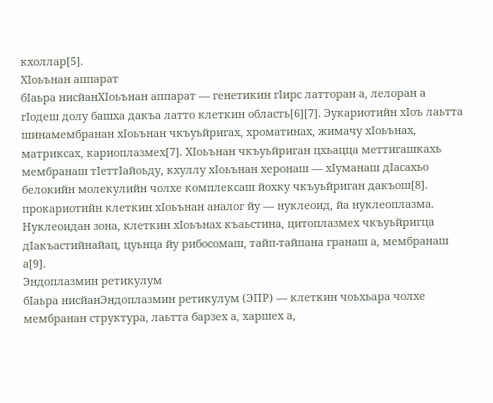кхоллар[5].
ХӀоьънан аппарат
бӀаьра нисйанХӀоьънан аппарат — генетикин гӀирс латторан а, лелоран а гӀодеш долу башха дакъа латто клеткин область[6][7]. Эукариотийн хӀоъ лаьтта шинамембранан хӀоьънан чкъуьйригах, хроматинах, жимачу хӀоьънах, матриксах, кариоплазмех[7]. ХӀоьънан чкъуьйриган цхьацца меттигашкахь мембранаш тӀеттӀайоьду, кхуллу хӀоьънан херонаш — хӀуманаш дӀасахьо белокийн молекулийн чолхе комплексаш йохку чкъуьйриган дакъош[8]. прокариотийн клеткин хӀоьънан аналог йу — нуклеоид, йа нуклеоплазма. Нуклеоидан зона, клеткин хӀоьънах къаьстина, цитоплазмех чкъуьйригца дӀакъастийнайац, цуьнца йу рибосомаш, тайп-тайпана гранаш а, мембранаш а[9].
Эндоплазмин ретикулум
бӀаьра нисйанЭндоплазмин ретикулум (ЭПР) — клеткин чоьхьара чолхе мембранан структура, лаьтта барзех а, харшех а,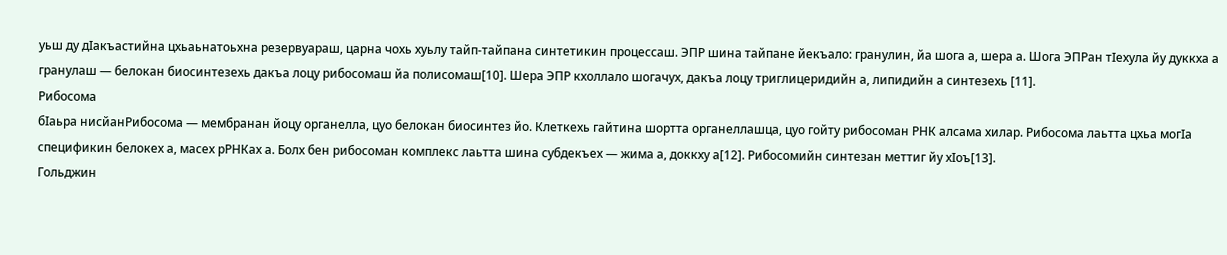уьш ду дӀакъастийна цхьаьнатоьхна резервуараш, царна чохь хуьлу тайп-тайпана синтетикин процессаш. ЭПР шина тайпане йекъало: гранулин, йа шога а, шера а. Шога ЭПРан тӀехула йу дуккха а гранулаш — белокан биосинтезехь дакъа лоцу рибосомаш йа полисомаш[10]. Шера ЭПР кхоллало шогачух, дакъа лоцу триглицеридийн а, липидийн а синтезехь [11].
Рибосома
бӀаьра нисйанРибосома — мембранан йоцу органелла, цуо белокан биосинтез йо. Клеткехь гайтина шортта органеллашца, цуо гойту рибосоман РНК алсама хилар. Рибосома лаьтта цхьа могӀа спецификин белокех а, масех рРНКах а. Болх бен рибосоман комплекс лаьтта шина субдекъех — жима а, доккху а[12]. Рибосомийн синтезан меттиг йу хӀоъ[13].
Гольджин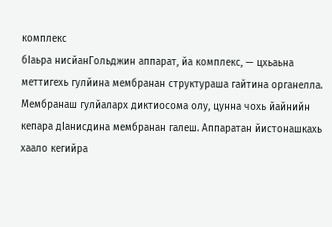комплекс
бӀаьра нисйанГольджин аппарат, йа комплекс, — цхьаьна меттигехь гулйина мембранан структураша гайтина органелла. Мембранаш гулйаларх диктиосома олу, цунна чохь йайнийн кепара дӀанисдина мембранан галеш. Аппаратан йистонашкахь хаало кегийра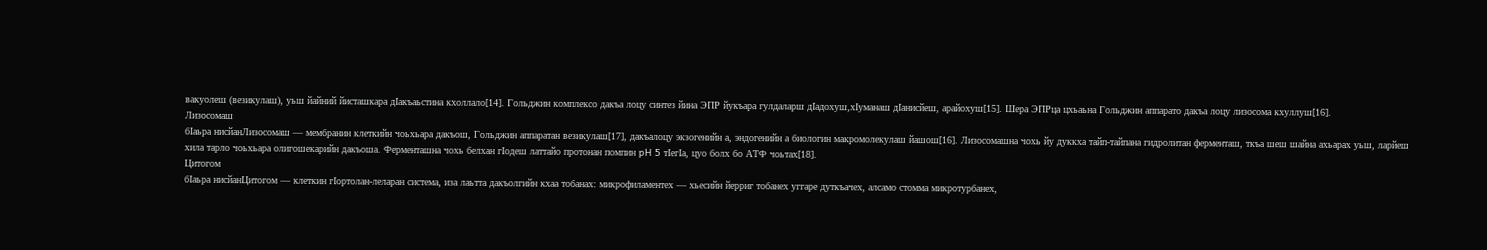вакуолеш (везикулаш), уьш йайний йисташкара дӀакъаьстина кхоллало[14]. Гольджин комплексо дакъа лоцу синтез йина ЭПР йукъара гулдаларш дӀадохуш,хӀуманаш дӀанисйеш, арайохуш[15]. Шера ЭПРца цхьаьна Гольджин аппарато дакъа лоцу лизосома кхуллуш[16].
Лизосомаш
бӀаьра нисйанЛизосомаш — мембранин клеткийн чоьхьара дакъош, Гольджин аппаратан везикулаш[17], дакъалоцу экзогенийн а, эндогенийн а биологин макромолекулаш йашош[16]. Лизосомашна чохь йу дуккха тайп-тайпана гидролитан ферменташ, ткъа шеш шайна ахьарах уьш, ларйеш хила тарло чоьхьара олигошекарийн дакъоша. Ферменташна чохь белхан гӀодеш латтайо протонан помпин pH 5 тӀегӀа, цуо болх бо АТФ чоьтах[18].
Цитогом
бӀаьра нисйанЦитогом — клеткин гӀортолан-леларан система, иза лаьтта дакъолгийн кхаа тобанах: микрофиламентех — хьесийн йерриг тобанех уггаре дуткъачех, алсамо стомма микротурбанех,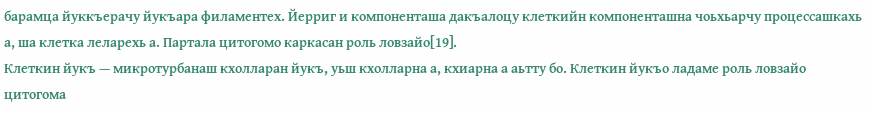барамца йуккъерачу йукъара филаментех. Йерриг и компоненташа дакъалоцу клеткийн компоненташна чоьхьарчу процессашкахь а, ша клетка леларехь а. Партала цитогомо каркасан роль ловзайо[19].
Клеткин йукъ — микротурбанаш кхолларан йукъ, уьш кхолларна а, кхиарна а аьтту бо. Клеткин йукъо ладаме роль ловзайо цитогома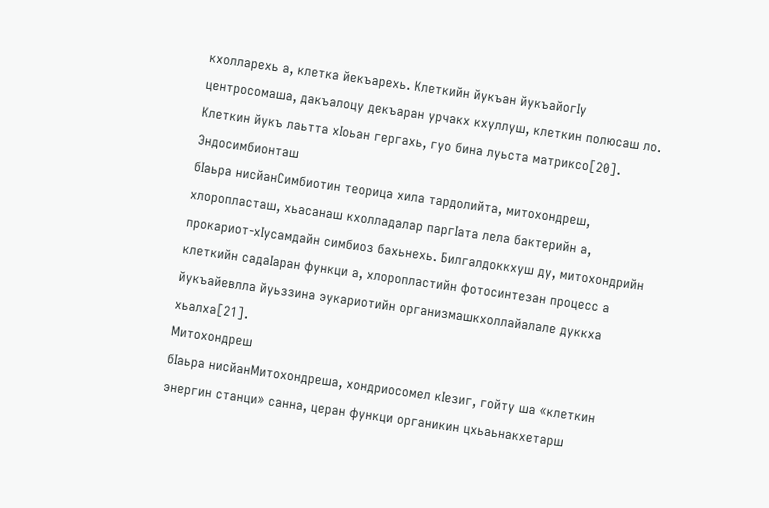кхолларехь а, клетка йекъарехь. Клеткийн йукъан йукъайогӀу центросомаша, дакъалоцу декъаран урчакх кхуллуш, клеткин полюсаш ло. Клеткин йукъ лаьтта хӀоьан гергахь, гуо бина луьста матриксо[20].
Эндосимбионташ
бӀаьра нисйанСимбиотин теорица хила тардолийта, митохондреш, хлоропласташ, хьасанаш кхолладалар паргӀата лела бактерийн а, прокариот-хӀусамдайн симбиоз бахьнехь. Билгалдоккхуш ду, митохондрийн клеткийн садаӀаран функци а, хлоропластийн фотосинтезан процесс а йукъайевлла йуьззина эукариотийн организмашкхоллайалале дуккха хьалха[21].
Митохондреш
бӀаьра нисйанМитохондреша, хондриосомел кӀезиг, гойту ша «клеткин энергин станци» санна, церан функци органикин цхьаьнакхетарш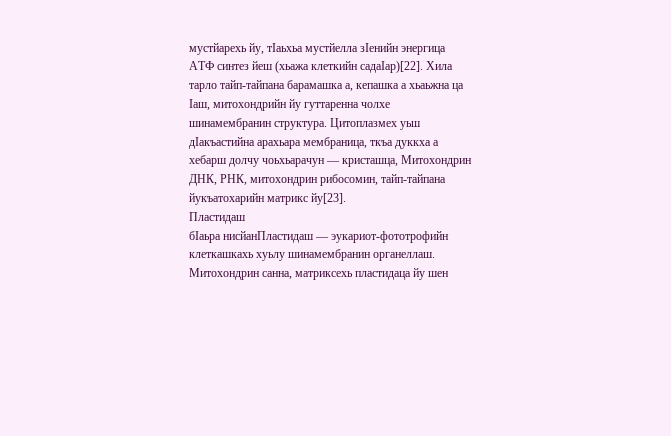мустйарехь йу, тӀаьхьа мустйелла зӀенийн энергица АТФ синтез йеш (хьажа клеткийн садаӀар)[22]. Хила тарло тайп-тайпана барамашка а, кепашка а хьаьжна ца Ӏаш, митохондрийн йу гуттаренна чолхе шинамембранин структура. Цитоплазмех уьш дӀакъастийна арахьара мембраница, ткъа дуккха а хебарш долчу чоьхьарачун — кристашца, Митохондрин ДНК, РНК, митохондрин рибосомин, тайп-тайпана йукъатохарийн матрикс йу[23].
Пластидаш
бӀаьра нисйанПластидаш — эукариот-фототрофийн клеткашкахь хуьлу шинамембранин органеллаш. Митохондрин санна, матриксехь пластидаца йу шен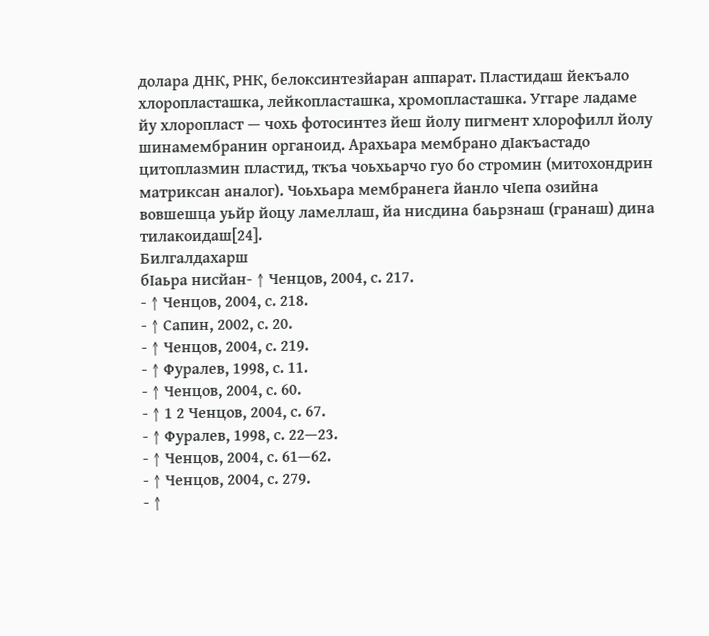долара ДНК, РНК, белоксинтезйаран аппарат. Пластидаш йекъало хлоропласташка, лейкопласташка, хромопласташка. Уггаре ладаме йу хлоропласт — чохь фотосинтез йеш йолу пигмент хлорофилл йолу шинамембранин органоид. Арахьара мембрано дӀакъастадо цитоплазмин пластид, ткъа чоьхьарчо гуо бо стромин (митохондрин матриксан аналог). Чоьхьара мембранега йанло чӀепа озийна вовшешца уьйр йоцу ламеллаш, йа нисдина баьрзнаш (гранаш) дина тилакоидаш[24].
Билгалдахарш
бӀаьра нисйан- ↑ Ченцов, 2004, с. 217.
- ↑ Ченцов, 2004, с. 218.
- ↑ Сапин, 2002, с. 20.
- ↑ Ченцов, 2004, с. 219.
- ↑ Фуралев, 1998, с. 11.
- ↑ Ченцов, 2004, с. 60.
- ↑ 1 2 Ченцов, 2004, с. 67.
- ↑ Фуралев, 1998, с. 22—23.
- ↑ Ченцов, 2004, с. 61—62.
- ↑ Ченцов, 2004, с. 279.
- ↑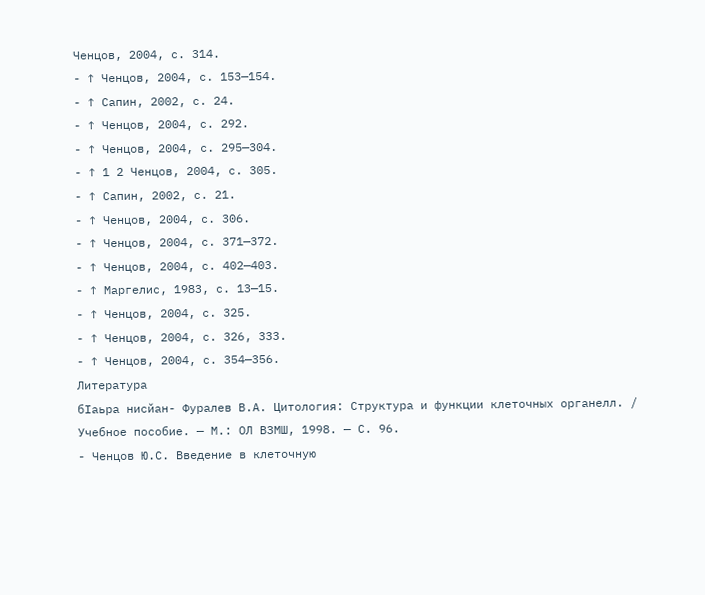Ченцов, 2004, с. 314.
- ↑ Ченцов, 2004, с. 153—154.
- ↑ Сапин, 2002, с. 24.
- ↑ Ченцов, 2004, с. 292.
- ↑ Ченцов, 2004, с. 295—304.
- ↑ 1 2 Ченцов, 2004, с. 305.
- ↑ Сапин, 2002, с. 21.
- ↑ Ченцов, 2004, с. 306.
- ↑ Ченцов, 2004, с. 371—372.
- ↑ Ченцов, 2004, с. 402—403.
- ↑ Маргелис, 1983, с. 13—15.
- ↑ Ченцов, 2004, с. 325.
- ↑ Ченцов, 2004, с. 326, 333.
- ↑ Ченцов, 2004, с. 354—356.
Литература
бӀаьра нисйан- Фуралев В.А. Цитология: Структура и функции клеточных органелл. / Учебное пособие. — М.: ОЛ ВЗМШ, 1998. — С. 96.
- Ченцов Ю.С. Введение в клеточную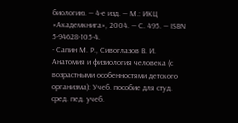биологию. — 4-е изд. — М.: ИКЦ «Академкнига», 2004. — С. 495. — ISBN 5-94628-105-4.
- Сапин М. Р., Сивоглазов В. И. Анатомия и физиология человека (с возрастными особенностями детского организма): Учеб. пособие для студ. сред. пед. учеб.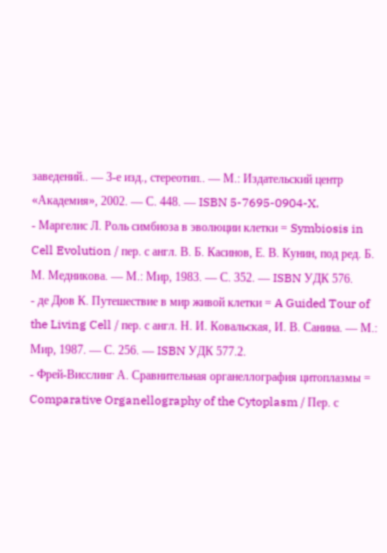заведений.. — 3-е изд., стереотип.. — М.: Издательский центр «Академия», 2002. — С. 448. — ISBN 5-7695-0904-X.
- Маргелис Л. Роль симбиоза в эволюции клетки = Symbiosis in Cell Evolution / пер. с англ. В. Б. Касинов, Е. В. Кунин, под ред. Б. М. Медникова. — М.: Мир, 1983. — С. 352. — ISBN УДК 576.
- де Дюв К. Путешествие в мир живой клетки = A Guided Tour of the Living Cell / пер. с англ. Н. И. Ковальская, И. В. Санина. — М.: Мир, 1987. — С. 256. — ISBN УДК 577.2.
- Фрей-Висслинг А. Сравнительная органеллография цитоплазмы = Comparative Organellography of the Cytoplasm / Пер. с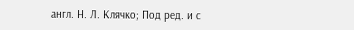англ. Н. Л. Клячко; Под ред. и с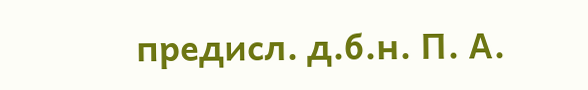предисл. д.б.н. П. А.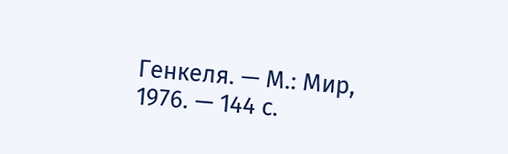Генкеля. — М.: Мир, 1976. — 144 с.